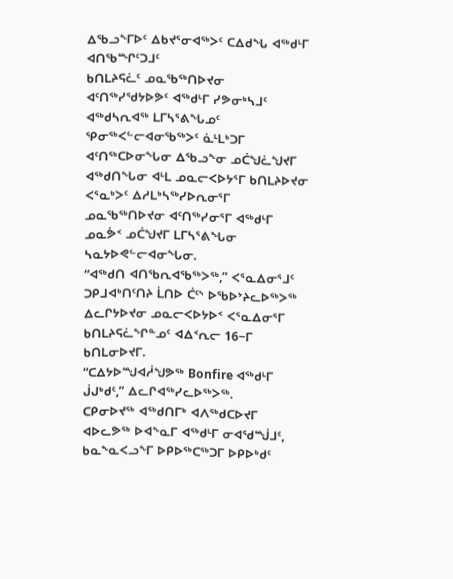ᐃᖃᓗᖕᒥᐅᑦ ᐃᑲᔪᕐᓂᐊᖅᐳᑦ ᑕᐃᑯᖓ ᐊᖅᑯᒻᒥ ᐊᑎᖃᙱᑦᑐᒧᑦ
ᑲᑎᒪᔨᕋᓛᑦ ᓄᓇᖃᖅᑎᐅᔪᓂ ᐊᑦᑎᖅᓯᖁᔭᐅᕗᑦ ᐊᖅᑯᒻᒥ ᓯᕗᓂᒃᓴᒧᑦ ᐊᖅᑯᓴᕆᐊᖅ ᒪᒥᓴᕐᕕᖓᓄᑦ
ᕿᓂᖅᐸᓪᓕᐊᓂᖃᖅᐳᑦ ᓈᒻᒪᒃᑐᒥ ᐊᑦᑎᖅᑕᐅᓂᖓᓂ ᐃᖃᓗᖕᓂ ᓄᑖᖑᓛᖑᔪᒥ ᐊᖅᑯᑎᖓᓂ ᐊᒻᒪ ᓄᓇᓕᐸᐅᔭᕐᒥ ᑲᑎᒪᔨᐅᔪᓂ ᐸᕐᓇᒃᐳᑦ ᐃᓱᒪᒃᓴᖅᓯᐅᕆᓂᕐᒥ ᓄᓇᖃᖅᑎᐅᔪᓂ ᐊᑦᑎᖅᓯᓂᕐᒥ ᐊᖅᑯᒻᒥ ᓄᓇᕘᑉ ᓄᑖᖑᔪᒥ ᒪᒥᓴᕐᕕᖓᓂ ᓴᓇᔭᐅᕙᓪᓕᐊᓂᖓᓂ.
“ᐊᖅᑯᑎ ᐊᑎᖃᕆᐊᖃᖅᐳᖅ,” ᐸᕐᓇᐃᓂᕐᒧᑦ ᑐᑭᒧᐊᒃᑎᑦᑎᔨ ᒫᑎᐅ ᑖᑦᔅ ᐅᖃᐅᔾᔨᓚᐅᖅᐳᖅ ᐃᓚᒋᔭᐅᔪᓂ ᓄᓇᓕᐸᐅᔭᐅᑉ ᐸᕐᓇᐃᓂᕐᒥ ᑲᑎᒪᔨᕋᓛᖏᓐᓄᑦ ᐊᐃᑉᕆᓕ 16−ᒥ ᑲᑎᒪᓂᐅᔪᒥ.
“ᑕᐃᔭᐅᙳᐊᓲᖑᕗᖅ Bonfire ᐊᖅᑯᒻᒥ ᒎᒍᒃᑯᑦ,” ᐃᓚᒋᐊᖅᓯᓚᐅᖅᐳᖅ.
ᑕᑭᓂᐅᔪᖅ ᐊᖅᑯᑎᒥᒃ ᐊᐱᖅᑯᑕᐅᔪᒥ ᐊᐅᓚᕗᖅ ᐅᐊᖕᓇᒥ ᐊᖅᑯᒻᒥ ᓂᐊᖁᙴᒧᑦ, ᑲᓇᖕᓇᐸᓗᖕᒥ ᐅᑭᐅᖅᑕᖅᑐᒥ ᐅᑭᐅᒃᑯᑦ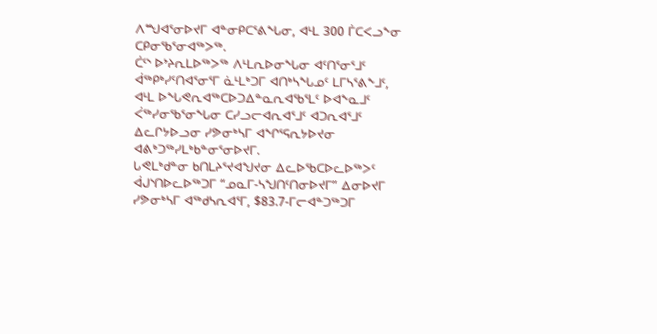ᐱᙳᐊᕐᓂᐅᔪᒥ ᐊᓐᓂᑭᑕᕐᕕᖓᓂ, ᐊᒻᒪ 300 ᒦᑕᐸᓗᖕᓂ ᑕᑭᓂᖃᕐᓂᐊᖅᐳᖅ.
ᑖᑦᔅ ᐅᔾᔨᕆᒪᐅᖅᐳᖅ ᐱᒻᒪᕆᐅᓂᖓᓂ ᐊᑦᑎᕐᓂᕐᒧᑦ ᐋᖅᑭᒃᓯᑦᑎᐊᕐᓂᕐᒥ ᓈᒻᒪᒃᑐᒥ ᐊᑎᒃᓴᖓᓄᑦ ᒪᒥᓴᕐᕕᖕᒧᑦ, ᐊᒻᒪ ᐅᖓᕙᕆᐊᖅᑕᐅᑐᐃᓐᓇᕆᐊᖃᕐᒪᑦ ᐅᐊᖕᓇᒧᑦ ᐹᖅᓯᓂᖃᕐᓂᖓᓂ ᑕᓯᓗᓕᐊᕆᐊᕐᒧᑦ ᐊᑐᕆᐊᕐᒧᑦ ᐃᓚᒋᔭᐅᓗᓂ ᓯᕗᓂᒃᓴᒥ ᐊᖏᕐᕋᕆᔭᐅᔪᓂ ᐊᕕᒃᑐᖅᓯᒪᒃᑲᓐᓂᕐᓂᐅᔪᒥ.
ᒐᕙᒪᒃᑯᓐᓂ ᑲᑎᒪᔨᕐᔪᐊᖑᔪᓂ ᐃᓚᐅᖃᑕᐅᓚᐅᖅᐳᑦ ᐋᒍᔅᑎᐅᓚᐅᖅᑐᒥ “ᓄᓇᒥ-ᓴᖑᑎᑦᑎᓂᐅᔪᒥ” ᐃᓂᐅᔪᒥ ᓯᕗᓂᒃᓴᒥ ᐊᖅᑯᓴᕆᐊᕐᒥ, $83.7-ᒥᓕᐊᓐᑐᖅᑐᒥ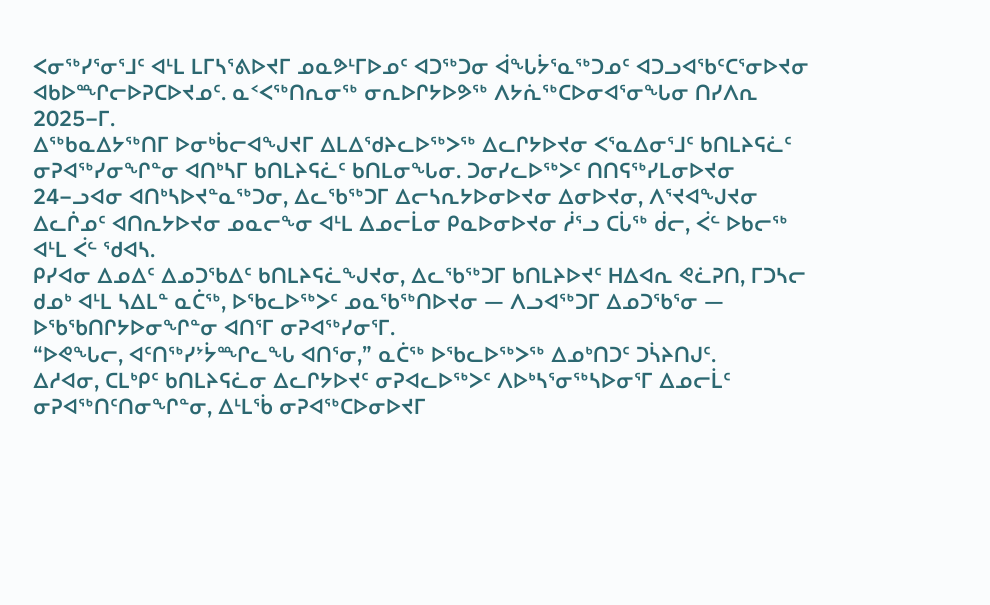ᐸᓂᖅᓯᕐᓂᕐᒧᑦ ᐊᒻᒪ ᒪᒥᓴᕐᕕᐅᔪᒥ ᓄᓇᕗᒻᒥᐅᓄᑦ ᐊᑐᖅᑐᓂ ᐋᖓᔮᕐᓇᖅᑐᓄᑦ ᐊᑐᓗᐊᖃᑦᑕᕐᓂᐅᔪᓂ ᐊᑲᐅᙱᓕᐅᕈᑕᐅᔪᓄᑦ. ᓇᑉᐸᖅᑎᕆᓂᖅ ᓂᕆᐅᒋᔭᐅᕗᖅ ᐱᔭᕇᖅᑕᐅᓂᐊᕐᓂᖓᓂ ᑎᓯᐱᕆ 2025−ᒥ.
ᐃᖅᑲᓇᐃᔭᖅᑎᒥ ᐅᓂᒃᑳᓕᐊᖑᔪᒥ ᐃᒪᐃᖁᔨᓚᐅᖅᐳᖅ ᐃᓚᒋᔭᐅᔪᓂ ᐸᕐᓇᐃᓂᕐᒧᑦ ᑲᑎᒪᔨᕋᓛᑦ ᓂᕈᐊᖅᓯᓂᖏᓐᓂ ᐊᑎᒃᓴᒥ ᑲᑎᒪᔨᕋᓛᑦ ᑲᑎᒪᓂᖓᓂ. ᑐᓂᓯᓚᐅᖅᐳᑦ ᑎᑎᕋᖅᓯᒪᓂᐅᔪᓂ 24−ᓗᐊᓂ ᐊᑎᒃᓴᐅᔪᓐᓇᖅᑐᓂ, ᐃᓚᖃᖅᑐᒥ ᐃᓕᓴᕆᔭᐅᓂᐅᔪᓂ ᐃᓂᐅᔪᓂ, ᐱᕐᔪᐊᖑᔪᓂ ᐃᓚᒌᓄᑦ ᐊᑎᕆᔭᐅᔪᓂ ᓄᓇᓕᖕᓂ ᐊᒻᒪ ᐃᓄᓕᒫᓂ ᑭᓇᐅᓂᐅᔪᓂ ᓲᕐᓗ ᑕᒑᖅ ᑰᓕ, ᐹᓪ ᐅᑲᓕᖅ ᐊᒻᒪ ᐹᓪ ᖁᐊᓴ.
ᑭᓯᐊᓂ ᐃᓄᐃᑦ ᐃᓄᑐᖃᐃᑦ ᑲᑎᒪᔨᕋᓛᖑᔪᓂ, ᐃᓚᖃᖅᑐᒥ ᑲᑎᒪᔨᐅᔪᑦ ᕼᐃᐊᕆ ᕙᓛᕈᑎ, ᒥᑐᓴᓕ ᑯᓄᒃ ᐊᒻᒪ ᓴᐃᒪᓐ ᓇᑖᖅ, ᐅᖃᓚᐅᖅᐳᑦ ᓄᓇᖃᖅᑎᐅᔪᓂ — ᐱᓗᐊᖅᑐᒥ ᐃᓄᑐᖃᕐᓂ — ᐅᖃᖃᑎᒋᔭᐅᓂᖏᓐᓂ ᐊᑎᕐᒥ ᓂᕈᐊᖅᓯᓂᕐᒥ.
“ᐅᕙᖓᓕ, ᐊᑦᑎᖅᓯᔾᔮᙱᓚᖓ ᐊᑎᕐᓂ,” ᓇᑖᖅ ᐅᖃᓚᐅᖅᐳᖅ ᐃᓄᒃᑎᑐᑦ ᑐᓵᔨᑎᒍᑦ.
ᐃᓱᐊᓂ, ᑕᒪᒃᑭᑦ ᑲᑎᒪᔨᕋᓛᓂ ᐃᓚᒋᔭᐅᔪᑦ ᓂᕈᐊᓚᐅᖅᐳᑦ ᐱᐅᒃᓴᕐᓂᖅᓴᐅᓂᕐᒥ ᐃᓄᓕᒫᑦ ᓂᕈᐊᖅᑎᑦᑎᓂᖏᓐᓂ, ᐃᒻᒪᖄ ᓂᕈᐊᖅᑕᐅᓂᐅᔪᒥ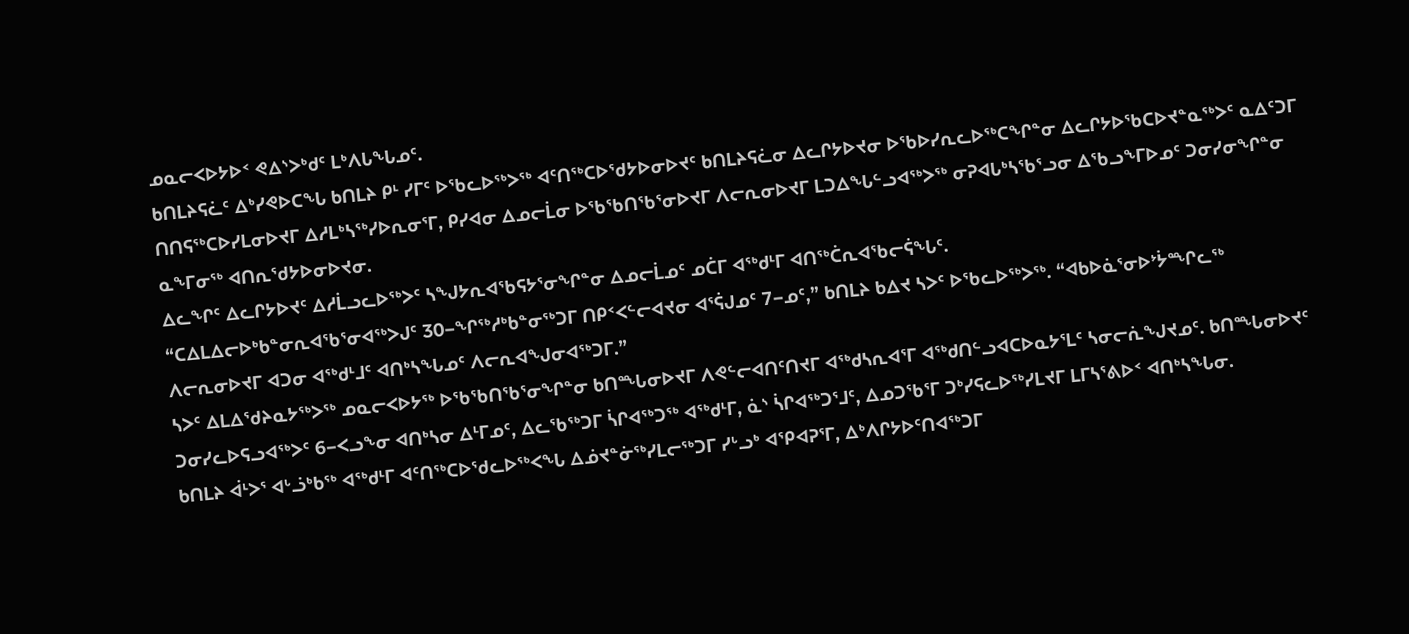ᓄᓇᓕᐸᐅᔭᐅᑉ ᕙᐃᔅᐳᒃᑯᑦ ᒪᒃᐱᒐᖓᓄᑦ.
ᑲᑎᒪᔨᕋᓛᑦ ᐃᒃᓯᕙᐅᑕᖓ ᑲᑎᒪᔨ ᑭᒻ ᓯᒥᑦ ᐅᖃᓚᐅᖅᐳᖅ ᐊᑦᑎᖅᑕᐅᖁᔭᐅᓂᐅᔪᑦ ᑲᑎᒪᔨᕋᓛᓂ ᐃᓚᒋᔭᐅᔪᓂ ᐅᖃᐅᓯᕆᓚᐅᖅᑕᖏᓐᓂ ᐃᓚᒋᔭᐅᖃᑕᐅᔪᓐᓇᖅᐳᑦ ᓇᐃᑦᑐᒥ ᑎᑎᕋᖅᑕᐅᓯᒪᓂᐅᔪᒥ ᐃᓱᒪᒃᓴᖅᓯᐅᕆᓂᕐᒥ, ᑭᓯᐊᓂ ᐃᓄᓕᒫᓂ ᐅᖃᖃᑎᖃᕐᓂᐅᔪᒥ ᐱᓕᕆᓂᐅᔪᒥ ᒪᑐᐃᖓᓪᓗᐊᖅᐳᖅ ᓂᕈᐊᒐᒃᓴᖃᕐᓗᓂ ᐃᖃᓗᖕᒥᐅᓄᑦ ᑐᓂᓯᓂᖏᓐᓂ ᓇᖕᒥᓂᖅ ᐊᑎᕆᖁᔭᐅᓂᐅᔪᓂ.
ᐃᓚᖏᑦ ᐃᓚᒋᔭᐅᔪᑦ ᐃᓱᒫᓗᓚᐅᖅᐳᑦ ᓴᖑᔭᕆᐊᖃᕋᔭᕐᓂᖏᓐᓂ ᐃᓄᓕᒫᓄᑦ ᓄᑖᒥ ᐊᖅᑯᒻᒥ ᐊᑎᖅᑖᕆᐊᖃᓕᕌᖓᑦ.
“ᑕᐃᒪᐃᓕᐅᒃᑲᓐᓂᕆᐊᖃᕐᓂᐊᖅᐳᒍᑦ 30−ᖏᖅᓱᒃᑲᓐᓂᖅᑐᒥ ᑎᑭᑉᐸᓪᓕᐊᔪᓂ ᐊᕐᕌᒍᓄᑦ 7−ᓄᑦ,” ᑲᑎᒪᔨ ᑲᐃᔪ ᓴᐳᑦ ᐅᖃᓚᐅᖅᐳᖅ. “ᐊᑲᐅᓈᕐᓂᐅᔾᔮᙱᓚᖅ ᐱᓕᕆᓂᐅᔪᒥ ᐊᑐᓂ ᐊᖅᑯᒻᒧᑦ ᐊᑎᒃᓴᖓᓄᑦ ᐱᓕᕆᐊᖑᓂᐊᖅᑐᒥ.”
ᓴᐳᑦ ᐃᒪᐃᖁᔨᓇᔭᖅᐳᖅ ᓄᓇᓕᐸᐅᔭᖅ ᐅᖃᖃᑎᖃᕐᓂᖏᓐᓂ ᑲᑎᙵᓂᐅᔪᒥ ᐱᕙᓪᓕᐊᑎᑦᑎᔪᒥ ᐊᖅᑯᓴᕆᐊᕐᒥ ᐊᖅᑯᑎᓪᓗᐊᑕᐅᓇᔭᕐᒪᑦ ᓴᓂᓕᕇᖑᔪᓄᑦ. ᑲᑎᙵᓂᐅᔪᑦ ᑐᓂᓯᓚᐅᕋᓗᐊᖅᐳᑦ 6−ᐸᓗᖕᓂ ᐊᑎᒃᓴᓂ ᐃᒻᒥᓄᑦ, ᐃᓚᖃᖅᑐᒥ ᓵᒋᐊᖅᑐᖅ ᐊᖅᑯᒻᒥ, ᓈᔅ ᓵᒋᐊᖅᑐᕐᒧᑦ, ᐃᓄᑐᖃᕐᒥ ᑐᒃᓯᕋᓚᐅᖅᓯᒪᔪᒥ ᒪᒥᓴᕐᕕᐅᑉ ᐊᑎᒃᓴᖓᓂ.
ᑲᑎᒪᔨ ᐋᒻᐳᕐ ᐊᒡᓘᒃᑲᖅ ᐊᖅᑯᒻᒥ ᐊᑦᑎᖅᑕᐅᖁᓚᐅᖅᐸᖓ ᐃᓅᔪᓐᓃᖅᓯᒪᓕᖅᑐᒥ ᓯᒡᓗᒃ ᐊᕿᐊᕈᕐᒥ, ᐃᒃᐱᒋᔭᐅᑦᑎᐊᖅᑐᒥ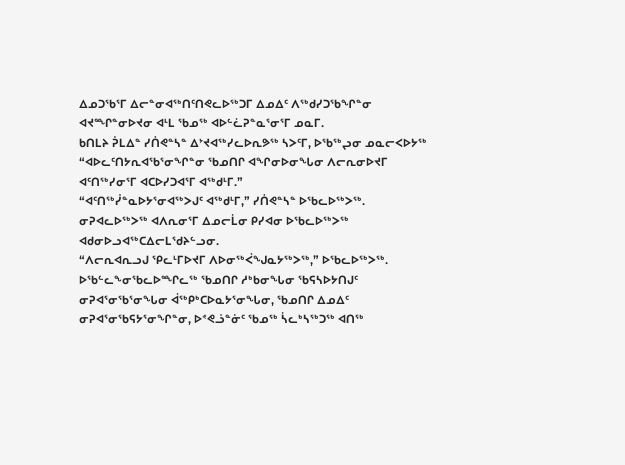ᐃᓄᑐᖃᕐᒥ ᐃᓕᓐᓂᐊᖅᑎᑦᑎᕙᓚᐅᖅᑐᒥ ᐃᓄᐃᑦ ᐱᖅᑯᓯᑐᖃᖏᓐᓂ ᐊᔪᙱᓐᓂᐅᔪᓂ ᐊᒻᒪ ᖃᓄᖅ ᐊᐅᓪᓛᕈᓐᓇᕐᓂᕐᒥ ᓄᓇᒥ.
ᑲᑎᒪᔨ ᕉᒪᐃᓐ ᓯᑏᕙᓐᓴᓐ ᐃᔾᔪᐊᖅᓯᓚᐅᕆᕗᖅ ᓴᐳᑦᒥ, ᐅᖃᖅᖢᓂ ᓄᓇᓕᐸᐅᔭᖅ “ᐊᐅᓚᑦᑎᔭᕆᐊᖃᕐᓂᖏᓐᓂ ᖃᓄᑎᒋ ᐊᖏᓂᐅᓂᖓᓂ ᐱᓕᕆᓂᐅᔪᒥ ᐊᑦᑎᖅᓯᓂᕐᒥ ᐊᑕᐅᓯᑐᐊᕐᒥ ᐊᖅᑯᒻᒥ.”
“ᐊᑦᑎᖅᓰᓐᓇᐅᔭᕐᓂᐊᖅᐳᒍᑦ ᐊᖅᑯᒻᒥ,” ᓯᑏᕙᓐᓴᓐ ᐅᖃᓚᐅᖅᐳᖅ.
ᓂᕈᐊᓚᐅᖅᐳᖅ ᐊᐱᕆᓂᕐᒥ ᐃᓄᓕᒫᓂ ᑭᓯᐊᓂ ᐅᖃᓚᐅᖅᐳᖅ ᐊᑯᓂᐅᓗᐊᖅᑕᐃᓕᒪᖁᔨᓪᓗᓂ.
“ᐱᓕᕆᐊᕆᓗᒍ ᕿᓚᒻᒥᐅᔪᒥ ᐱᐅᓂᖅᐹᖑᓇᔭᖅᐳᖅ,” ᐅᖃᓚᐅᖅᐳᖅ.
ᐅᖃᓪᓚᖕᓂᖃᓚᐅᙱᓚᖅ ᖃᓄᑎᒋ ᓱᒃᑲᓂᖓᓂ ᖃᕋᓴᐅᔭᑎᒍᑦ ᓂᕈᐊᕐᓂᖃᕐᓂᖓᓂ ᐋᖅᑭᒃᑕᐅᓇᔭᕐᓂᖓᓂ, ᖃᓄᑎᒋ ᐃᓄᐃᑦ ᓂᕈᐊᕐᓂᖃᕋᔭᕐᓂᖏᓐᓂ, ᐅᕝᕙᓘᓐᓃᑦ ᖃᓄᖅ ᓵᓚᒃᓴᖅᑐᖅ ᐊᑎᖅ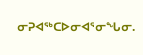ᓂᕈᐊᖅᑕᐅᓂᐊᕐᓂᖓᓂ.